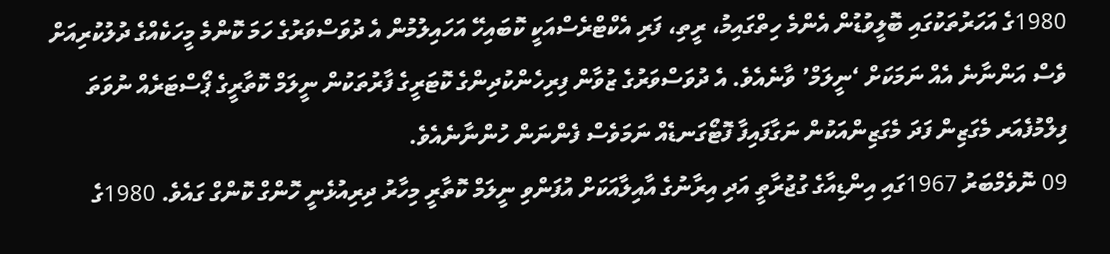1980ގެ އަހަރުތަކުގައި ބޮލީވުޑުން އެންމެ ހިތްގައިމު، ރީތި، ފަރި އެކްޓްރެސްއަކީ ކޮބައިހޭ އަހައިލުމުން އެ ދުވަސްވަރުގެ ހަމަ ކޮންމެ މީހަކެއްގެ ދުލުކުރިއަށް ވެސް އަންނާނެ އެއް ނަމަކަށް ‘ނީލަމް’ ވާނެއެވެ. އެ ދުވަސްވަރުގެ ޒުވާން ފިރިހެންކުދިންގެ ކޮޓަރީގެ ފާރުތަކުން ނީލަމް ކޮތާރީގެ ޕޯސްޓަރެއް ނުވަތަ ފިލްމުފެއަރ މެގަޒިން ފަދަ މެގަޒިންއަކުން ނަގާފައިފާ ފޮޓޯގަނޑެއް ނަމަވެސް ފެންނަން ހުންނާނެއެވެ.
09 ނޮވެމްބަރު 1967ގައި އިންޑިއާގެ ގުޖުރާތީ އަދި އިރާނުގެ އާއިލާއަކަށް އުފަންވި ނީލަމް ކޮތާރީ މިހާރު ދިރިއުޅެނީ ހޮންގް ކޮންގް ގައެވެ. 1980ގެ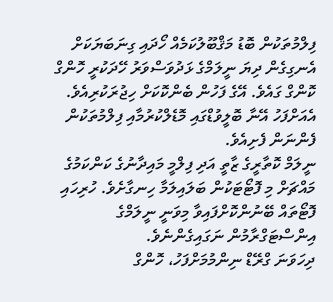ފިލްމުތަކުން ބޮޑު މަޤްބޫލުކަމެއް ހޯދައި ގިނަބަޔަކަށް އެނގިގެން ދިޔަ ނީލަމްގެ ޅަދުވަސްވަރު ހޭދަކުރީ ހޮންގް ކޮންގް ގައެވެ. އޭގެ ފަހުން ބެންކޮކަށް ހިޖުރަކުރިއެވެ. އެއަށްފަހު އޭނާ ބޮލީވުޑްގައި މޮޑެލްކުރުމާއި ފިލްމުތަކުން ފެންނަން ފެށިއެވެ.
ނީލަމް ކޮތާރީގެ ޒާތީ އަދި ފިލްމީ މައިދާނުގެ ކަންކަމުގެ މައްޗަށް މި ފޮޓޯޓަކުން ބަލައިލަމާ ހިނގާށެވެ. ހުރިހައި ފޮޓޯތައް ބޭނުންކޮށްފައިވާ މިވަނީ ނީލަމްގެ އިންސްޓަގްރާމުން ނަގައިގެންނެވެ.
ދިހަވަނަ ގްރޭޑް ނިންމުމަށްފަހު، ހޮންގް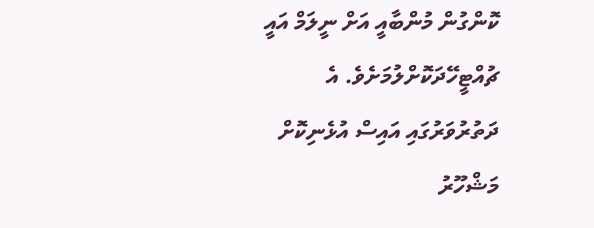ކޮންގުން މުންބާއީ އަށް ނީލަމް އައީ ޗުއްޓީހޭދަކޮށްލުމަށެވެ. އެ ދަތުރުވަރުގައި އައިސް އުޅެނިކޮށް މަޝްހޫރު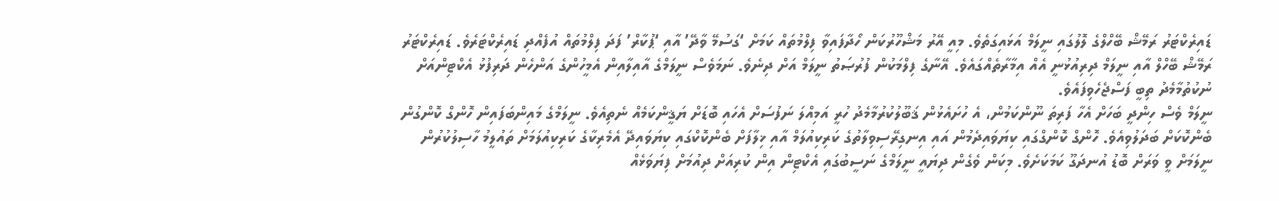ޑައިރެކްޓަރު ރަމޭޝް ބޭހްލްގެ ލޮލުގައި ނީލަމް އަޅައިގަތެވެ. މިއީ އޭރު މަޝްހޫރުކަން ހޯދާފައިވާ ފިލްމުތައް ކަމަށް ‘ގަސުމޭ ވާދޭ’ އާއި ‘ޕުކާރް’ ފަދަ ފިލްމުތައް އުފެއްދި ޑައިރެކްޓަރެވެ. ޑައިރެކްޓަރު ރަމޭޝް ބޭހްލް އާއި ނީލަމް ދިރިއުޅުނީ އެއް އިމާރާތެއްގައެވެ. އޭނާގެ ފިލްމަކުން ފުރުޞަތު ނީލަމް އަށް ދިނެވެ. ނަމަވެސް ނީލަމްގެ އާއިލާއިން އެމީހުންގެ އަންހެން ދަރިފުޅު އެކްޓިންއަށް ނުކުތުމާމެދު ތިބީ ފަސްޖެހެވިފައެވެ.
ނީލަމް ވެސް ހިންދީ ބަހަށް އެހާ ފަރިތަ ނޫންކަމުން، އެ ހުށައެޅުން ޤަބޫލުކުރުމާމެދު ހުރީ އަމިއްލަ ނަފުސަށް އެހައި ބޮޑަށް ޔަޤީންކަމެއް ނެތިއެވެ. ނީލަމްގެ މައިންބަފައިން ހޮންގް ކޮންގުން ބެންކޮކަށް ބަދަލުވިއެވެ. ހޮންގް ކޮންގްގައި ކިޔަވައިދެމުން އައި އިނގިރޭސިވިލާތުގެ ކަރިކިއުލަމް އާއި ޚިލާފަށް ބެންކޮކްގައި ކިޔަވައިދޭ އެމެރިކާގެ ކަރިކިއުލަމަށް ތައުލީމު ހާސިލުކުރުން ނީލަމަށް ވީ ވަރަށް ބޮޑު އުނދަގޫ ކަމަކަށެވެ. މިކަން ވެގެން ދިޔައީ ނީލަމްގެ ނަސީބުގައި އެކްޓިން އިން ކުރިއަށް ދިއުމަށް ފިޔަވަޅެއް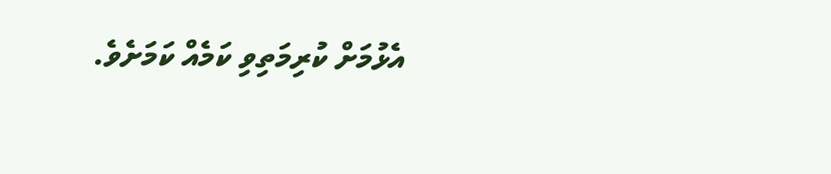އެޅުމަށް ކުރިމަތިވި ކަމެއް ކަމަށެވެ.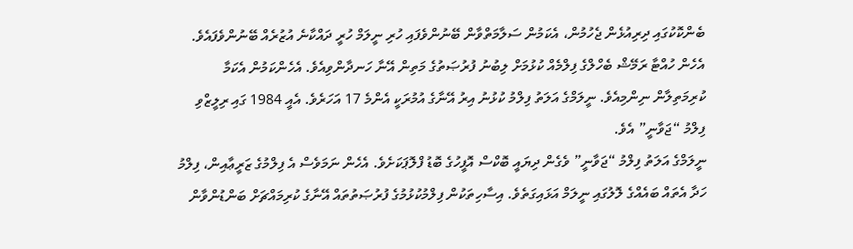ބެންކޮކުގައި ދިރިއުޅެން ޖެހުމުން، އެކަމުން ސަލާމަތްވާން ބޭނުންވެފައި ހުރި ނީލަމް ހުރީ ދައްކާނެ އުޒުރެއް ބޭނުންވެފައެވެ. އެހެން ހުއްޓާ ރަމޭޝް ބެހްލްގެ ފިލްމެއް ކުޅުމަށް ލިބުނު ފުރުޞަތުގެ މަތިން އޭނާ ހަނދާންވިއެވެ. އެހެންކަމުން އެކަމާ ކުރިމަތިލާން ނިންމިއެވެ. ނީލަމްގެ އަލަތު ފިލްމު ކުޅުނު އިރު އޭނާގެ އުމުރަކީ އެންމެ 17 އަހަރެވެ. އެއީ 1984 ގައި ރިލީޒްވި ފިލްމު “ޖަވާނީ” އެވެ.
ނީލަމްގެ އަލަތު ފިލްމު “ޖަވާނީ” ވެގެން ދިޔައީ ބޮކްސް އޮފީހުގެ ބޮޑު ފްލޮޕަކަށެވެ. އެހެން ނަމަވެސް އެ ފިލްމުގެ ޒަރީޢާއިން، ފިލްމު ހަދާ އެތައް ބައެއްގެ ލޮލުގައި ނީލަމް އަޅައިގަތެވެ. އިސާހިތަކުން ފިލްމުކުޅުމުގެ ފުރުޞަތުތައް އޭނާގެ ކުރިމައްޗަށް ބަންޑުންވާން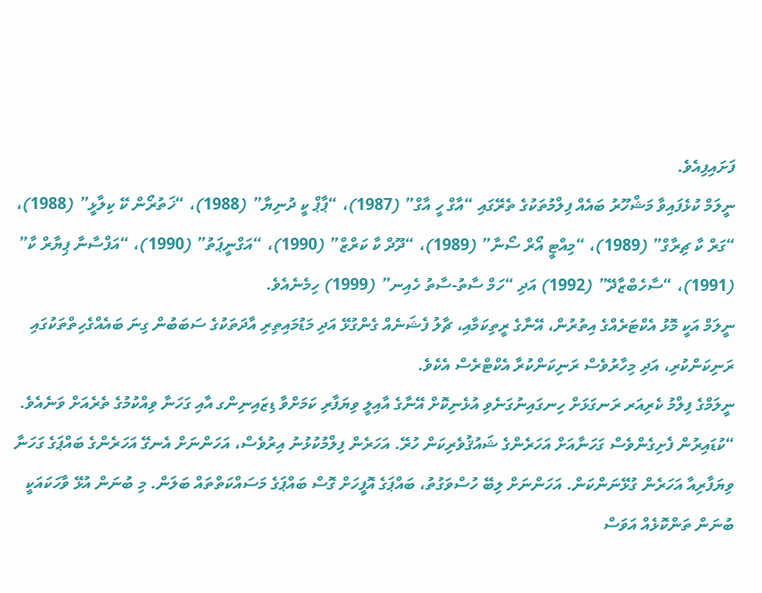ފަށައިފިއެވެ.
ނީލަމް ކުޅެފައިވާ މަޝްހޫރު ބައެއް ފިލްމުތަކުގެ ތެރޭގައި “އާގް ހީ އާގް” (1987)، “ޕާޕް ކީ ދުނިޔާ” (1988)، “ޚަތުރޯން ކޭ ކިލާޅީ” (1988)، “ގަރް ކާ ޗިރާގް” (1989)، “މިއްޓީ އޯރް ސޯނާ” (1989)، “ދޫދް ކާ ކަރްޒް” (1990)، “އަގްނީޕަތު” (1990)، “އަފްސާނާ ޕިޔާރް ކާ” (1991)، “ސާހެބްޒާދޭ” (1992) އަދި “ހަމް ސާތު-ސާތު ހެއިނ” (1999) ހިމެނެއެވެ.
ނީލަމް އަކީ މޮޅު އެކްޓަރެއްގެ އިތުރުން، އޭނާގެ ރީތިކަމާއި، ޗާލު ފެޝަނެއް ގެންގުޅޭ އަދި މަޑުމައިތިރި އާދަތަކުގެ ސަބަބުން ގިނަ ބައެއްގެހިތްތަކުގައި ރަނިކަންކުރި، އަދި މިހާރުވެސް ރަނިކަންކުރާ އެކްޓްރެސް އެކެވެ.
ނީލަމްގެ ފިލްމު ކެރިއަރ ރަނގަޅަށް ހިނގައިނުގަނެވި އުޅެނިކޮށް އޭނާގެ އާއިލީ ވިޔަފާރި ކަމަށްވާ ޑިޒައިނިންގ އާއި ގަހަނާ ވިއްކުމުގެ ތެރެއަށް ވަނެއެވެ.
“ކުޑައިރުން ފެށިގެންވެސް ގަހަނާއަށް އަހަރެންގެ ޝައުޤުވެރިކަން ހުރޭ. އަހަރެން ފިލްމުކުޅުނު އިރުވެސް، އަހަންނަށް އެނގޭ އަހަރެންގެ ބައްޕަގެ ގަހަނާ ވިޔަފާރިއާ އަހަރެން ގުޅޭނަންކަން. އަހަންނަށް ލިބޭ ހުސްވަގުތު، ބައްޕަގެ އޮފީހަށް ގޮސް ބައްޕަގެ މަސައްކަތްތައް ބަލަން. މި ބުނަން އުޅޭ ވާހަކައަކީ ބުނަން ތަންކޮޅެއް އަވަސް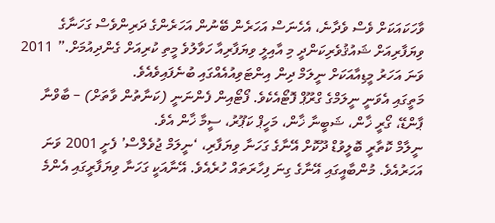ވާހަކައަކަށް ވެސް ވެދާނެ، އެހެނަސް އަހަރެން ބޭނުން އަހަރެންގެ ދަރިންވެސް ގަހަނާގެ ވިޔަފާރިއަށް ޝައުޤުވެރިކަންދީ މި އާއިލީ ވިޔަފާރިއާ ހަވާލުވެ މީތި ކުރިއަށް ގެންދިއުމަށް.” 2011 ވަނަ އަހަރު މީޑިއާއަކަށް ނީލަމް ދިން އިންޓަވިއުއެއްގައި ބުނެފައިވެއެވެ.
މަތީގައި އެވަނީ ނީލަމްގެ ގްރޫޕް ފޮޓޯއެކެވެ. ފޯޓޯއިން ފެންނަނީ (ކަނާތުން ވާތަށް) – ބާވްނާ ޕާންޑޭ، ގޯރީ ޚާން، ޝަބީނާ ޚާން، މަހީޕް ކަޕޫރު، ސީމާ ޚާން އެވެ.
ނީލާމް ކޮތާރީ ބޮލީވުޑް ދޫކޮށް އޭނާގެ ގަހަނާ ވިޔަފާރި، ‘ނީލަމް ޖުވެލްސް’ ފެށީ 2001 ވަނަ އަހަރުއެވެ. މުންބާއީގައި އޭނާގެ ގިނަ ފިހާރަތައް ހުރެއެވެ. އޭނާއަކީ ގަހަނާ ވިޔަފާރީގައި އެންމެ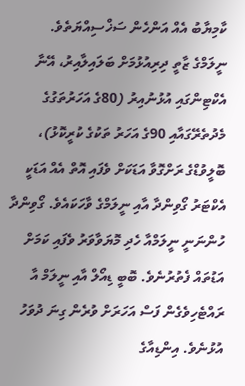ކާމިޔާބު އެއް އަންހެން ސަޚްސިއްޔަތެވެ.
ނީލަމްގެ ޒާތީ ދިރިއުޅުމަށް ބަލައިލާއިރު، އޭނާ އެކްޓިންގައި އުޅުނުއިރު (80ގެ އަހަރުތަގުގެ މެދުތެރޭގައާއި 90ގެ އަހަރު ތަކުގެ ކުރީކޮޅު)، ބޮލީވުޑްގެ ރަށްގޮވާ އަޑަކަށް ވެފައި އޮތް އެއް އަޑަކީ އެކްޓަރު ގޯވިންދާ އާއި ނީލަމްގެ ވާހަކައެވެ. ގޯވިންދާ ހުންނަނީ ނީލަމްއާ ހެދި މޮޔަވާވަރު ވެފައި ކަމަށް އަޑުތައް ފެތުރުނެވެ. ބޮބީ ޑިއޯލް އާއި ނީލަމް އާ ރައްޓެހިވެގެން ފަސް އަހަރަށް ވުރެން ގިނަ ދުވަހު އުޅުނެވެ. އިންޑިއާގެ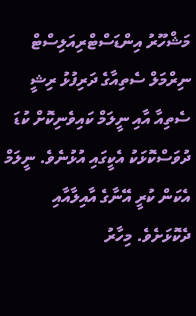މަޝްހޫރު އިންޑަސްޓްރިއަލިސްޓް ނިރްމަލް ސެތިއާގެ ދަރިފުޅު ރިޝީ ސެތިއާ އާއި ނީލަމް ކައިވެނިކޮށް ކުޑަ ދުވަސްކޮޅަކު އެކީގައި އުޅުނެވެ. ނީލަމް އެކަން ކުރީ އޭނާގެ އާއިލާއާއި ދެކޮޅަށެވެ. މިހާރު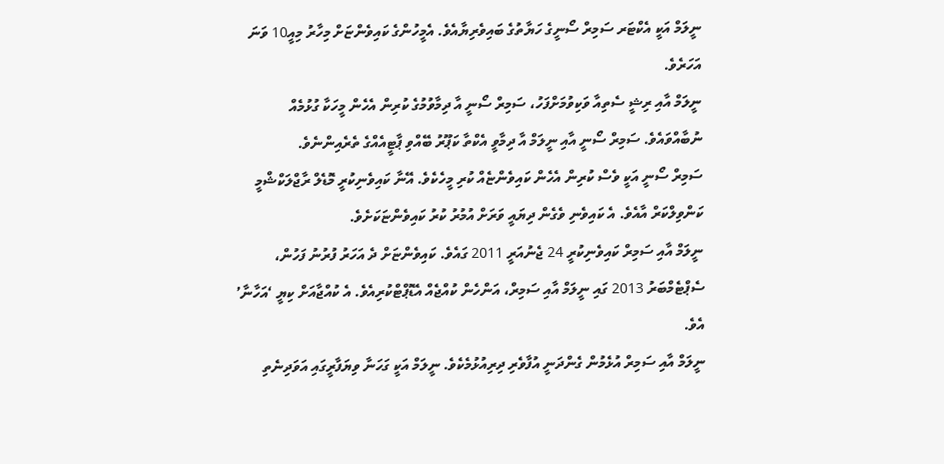ނީލަމް އަކީ އެކްޓަރ ސަމިރް ސޯނީގެ ހަޔާތުގެ ބައިވެރިޔާއެވެ. އެމީހުންގެ ކައިވެންޏަށް މިހާރު މިއީ10 ވަނަ އަހަރެވެ.
ނީލަމް އާއި ރިޝީ ސެތިއާ ވަކިވުމަށްފަހު، ސަމިރް ސޯނީ އާ ދިމާވުމުގެ ކުރިން އެހެން މީހަކާ ގުޅުމެއް ނުބާއްވައެވެ. ސަމިރް ސޯނީ އާއި ނީލަމް އާ ދިމާވީ އެކްތާ ކަޕޫރު ބޭއްވި ޕާޓީއެއްގެ ތެރެއިންނެވެ.
ސަމިރް ސޯނީ އަކީ ވެސް ކުރިން އެހެން ކައިވެންޏެއް ކުރި މީހެކެވެ. އޭނާ ކައިވެނިކުރީ މޮޑެލް ރާޖްލަކްޝްމީ ކަންވިލްކަރް އާއެވެ. އެ ކައިވެނި ވެގެން ދިޔައީ ވަރަށް އުމުރު ކުރު ކައިވެންޏަކަށެވެ.
ނީލަމް އާއި ސަމިރް ކައިވެނިކުރީ 24 ޖެނުއަރީ 2011 ގައެވެ. ކައިވެންޏަށް ދެ އަހަރު ފުރުނު ފަހުން، ސެޕްޓެމްބަރު 2013 ގައި ނީލަމް އާއި ސަމިރް، އަންހެން ކުއްޖެއް އެޑޮޕްޓްކުރިއެވެ. އެ ކުއްޖާއަށް ކިޔީ ‘އަހާނާ’ އެވެ.
ނީލަމް އާއި ސަމިރް އުޅެމުން ގެންދަނީ އުފާވެރި ދިރިއުޅުމެކެވެ. ނީލަމް އަކީ ގަހަނާ ވިޔަފާރީގައި އަވަދިނެތި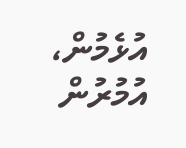އުޅެމުން، އުމުރުން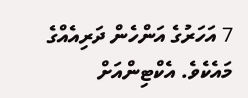7 އަހަރުގެ އަންހެން ދަރިއެއްގެ މައެކެވެ. އެކްޓިންއަށް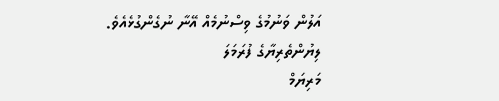އަލުން ވަނުމުގެ ވިސްނުމެއް އޭނާ ނުގެންގުޅެއެވެ.
ލިޔުންތެރިޔާގެ ފުރަމަލަ
މަރިޔަމް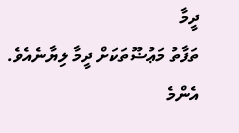ދީމާ
ތަފާތު މަޢުޟޫތަކަށް ދީމާ ލިޔާނެއެވެ. އެންމެ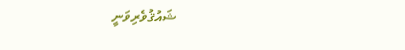ޝައުޤުވެރިވަނީ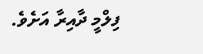ފިލްމީ ދާއިރާ އަށެވެ.